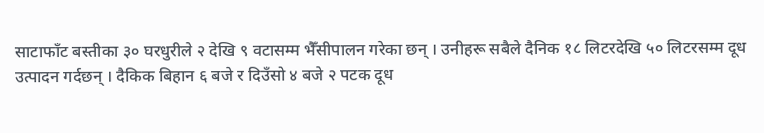साटाफाँट बस्तीका ३० घरधुरीले २ देखि ९ वटासम्म भैँसीपालन गरेका छन् । उनीहरू सबैले दैनिक १८ लिटरदेखि ५० लिटरसम्म दूध उत्पादन गर्दछन् । दैकिक बिहान ६ बजे र दिउँसो ४ बजे २ पटक दूध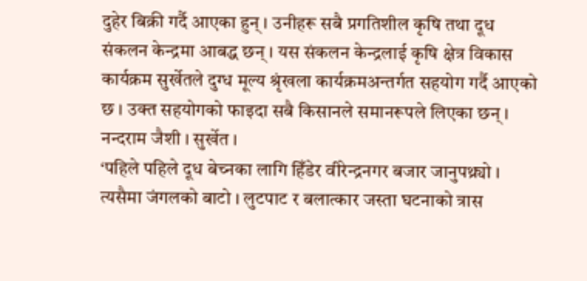दुहेर बिक्री गर्दै आएका हुन् । उनीहरू सबै प्रगतिशील कृषि तथा दूध संकलन केन्द्रमा आबद्ध छन् । यस संकलन केन्द्रलाई कृषि क्षेत्र विकास कार्यक्रम सुर्खेतले दुग्ध मूल्य श्रृंखला कार्यक्रमअन्तर्गत सहयोग गर्दै आएको छ । उक्त सहयोगको फाइदा सबै किसानले समानरूपले लिएका छन् ।
नन्दराम जैशी । सुर्खेत ।
‘पहिले पहिले दूध बेच्नका लागि हिँडेर वीरेन्द्रनगर बजार जानुपथ्र्यो । त्यसैमा जंगलको बाटो । लुटपाट र बलात्कार जस्ता घटनाको त्रास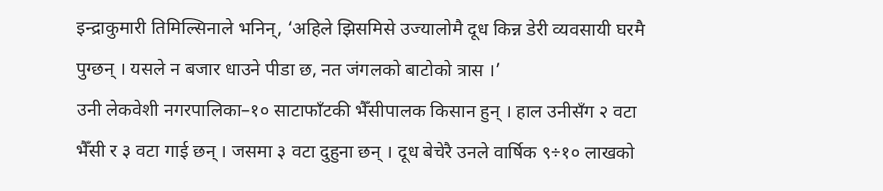इन्द्राकुमारी तिमिल्सिनाले भनिन्, ‘अहिले झिसमिसे उज्यालोमै दूध किन्न डेरी व्यवसायी घरमै पुग्छन् । यसले न बजार धाउने पीडा छ, नत जंगलको बाटोको त्रास ।’
उनी लेकवेशी नगरपालिका–१० साटाफाँटकी भैँसीपालक किसान हुन् । हाल उनीसँग २ वटा भैँसी र ३ वटा गाई छन् । जसमा ३ वटा दुहुना छन् । दूध बेचेरै उनले वार्षिक ९÷१० लाखको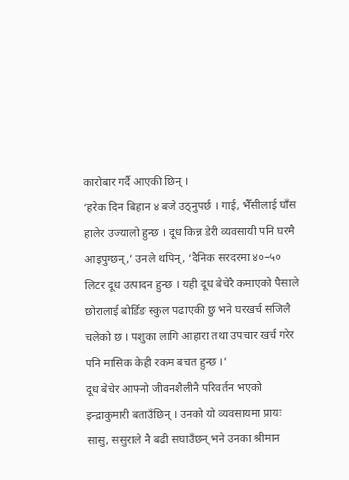कारोबार गर्दै आएकी छिन् ।
‘हरेक दिन बिहान ४ बजे उठ्नुपर्छ । गाई, भैँसीलाई घाँस हालेर उज्यालो हुन्छ । दूध किन्न डेरी व्यवसायी पनि घरमै आइपुग्छन्,’ उनले थपिन्, ‘दैनिक सरदरमा ४०–५० लिटर दूध उत्पादन हुन्छ । यही दूध बेचेरै कमाएको पैसाले छोरालाई बोर्डिङ स्कुल पढाएकी छु भने घरखर्च सजिलै चलेको छ । पशुका लागि आहारा तथा उपचार खर्च गरेर पनि मासिक केही रकम बचत हुन्छ ।’
दूध बेचेर आफ्नो जीवनशैलीनै परिवर्तन भएको इन्द्राकुमारी बताउँछिन् । उनको यो व्यवसायमा प्रायः सासु, ससुराले नै बढी सघाउँछन् भने उनका श्रीमान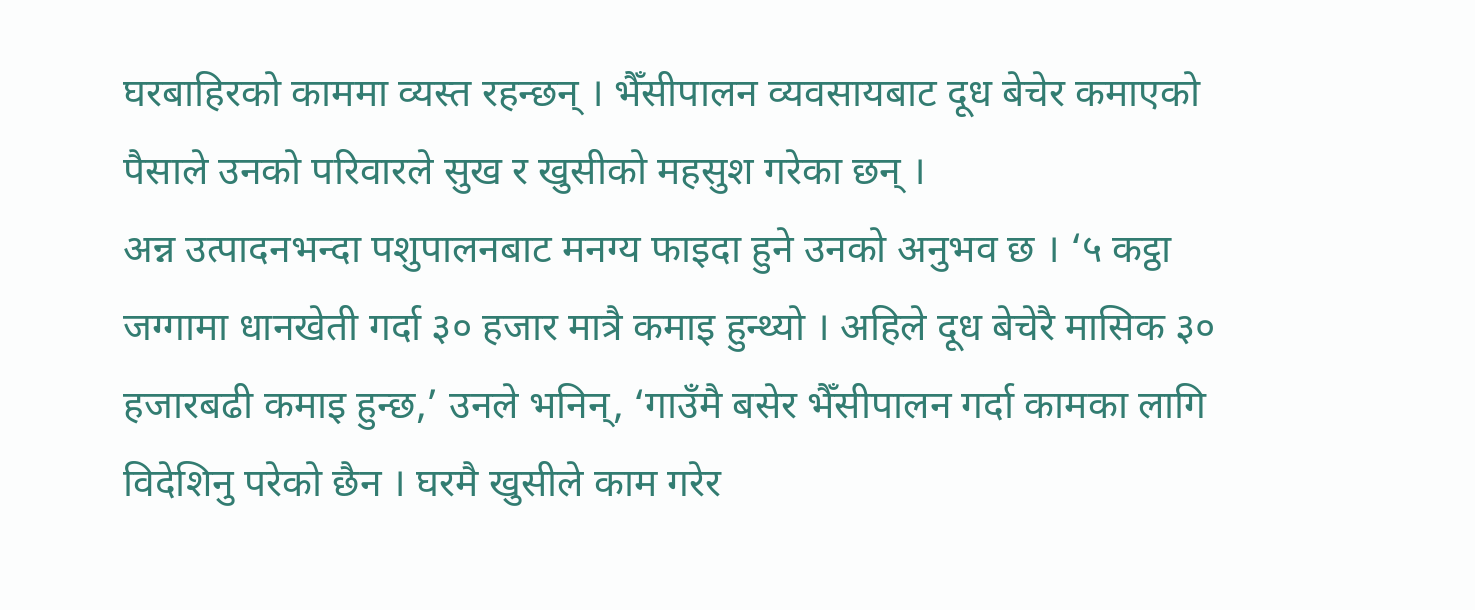घरबाहिरको काममा व्यस्त रहन्छन् । भैँसीपालन व्यवसायबाट दूध बेचेर कमाएको पैसाले उनको परिवारले सुख र खुसीको महसुश गरेका छन् ।
अन्न उत्पादनभन्दा पशुपालनबाट मनग्य फाइदा हुने उनको अनुभव छ । ‘५ कट्ठा जग्गामा धानखेती गर्दा ३० हजार मात्रै कमाइ हुन्थ्यो । अहिले दूध बेचेरै मासिक ३० हजारबढी कमाइ हुन्छ,’ उनले भनिन्, ‘गाउँमै बसेर भैँसीपालन गर्दा कामका लागि विदेशिनु परेको छैन । घरमै खुसीले काम गरेर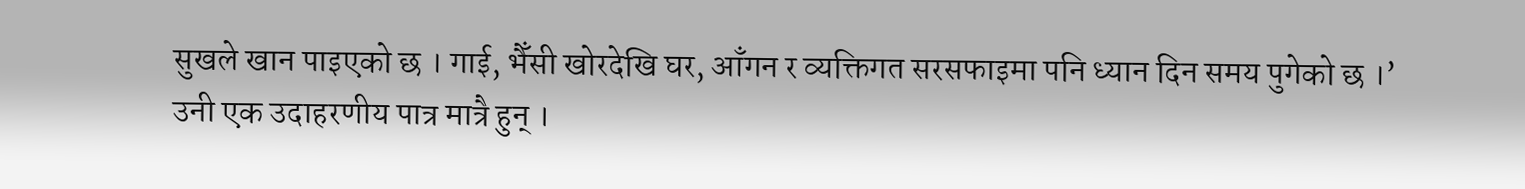सुखले खान पाइएको छ । गाई, भैँसी खोरदेखि घर, आँगन र व्यक्तिगत सरसफाइमा पनि ध्यान दिन समय पुगेको छ ।’
उनी एक उदाहरणीय पात्र मात्रै हुन् ।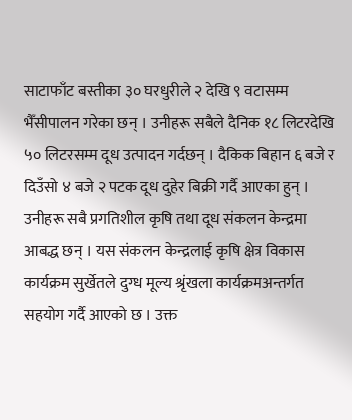साटाफाँट बस्तीका ३० घरधुरीले २ देखि ९ वटासम्म भैँसीपालन गरेका छन् । उनीहरू सबैले दैनिक १८ लिटरदेखि ५० लिटरसम्म दूध उत्पादन गर्दछन् । दैकिक बिहान ६ बजे र दिउँसो ४ बजे २ पटक दूध दुहेर बिक्री गर्दै आएका हुन् । उनीहरू सबै प्रगतिशील कृषि तथा दूध संकलन केन्द्रमा आबद्ध छन् । यस संकलन केन्द्रलाई कृषि क्षेत्र विकास कार्यक्रम सुर्खेतले दुग्ध मूल्य श्रृंखला कार्यक्रमअन्तर्गत सहयोग गर्दै आएको छ । उक्त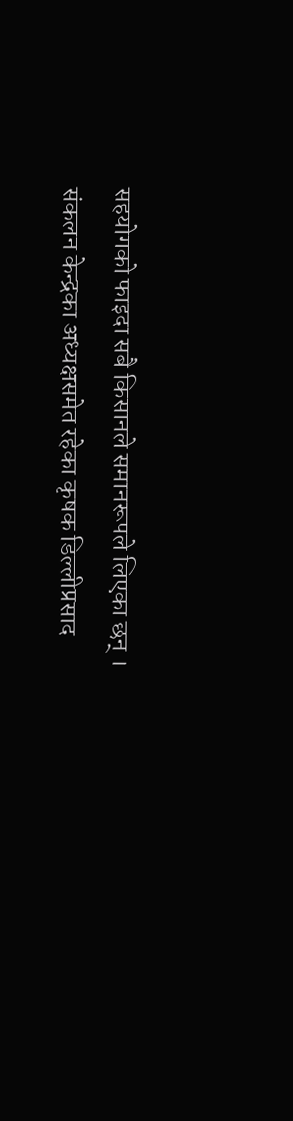सहयोगको फाइदा सबै किसानले समानरूपले लिएका छन् ।
संकलन केन्द्रका अध्यक्षसमेत रहेका कृषक डिल्लीप्रसाद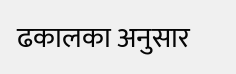ढकालका अनुसार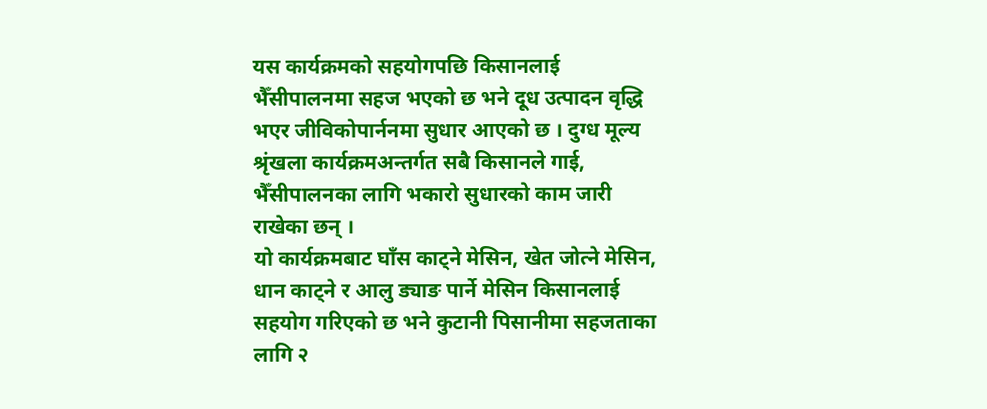यस कार्यक्रमको सहयोगपछि किसानलाई भैँसीपालनमा सहज भएको छ भने दूध उत्पादन वृद्धि भएर जीविकोपार्ननमा सुधार आएको छ । दुग्ध मूल्य श्रृंखला कार्यक्रमअन्तर्गत सबै किसानले गाई, भैँसीपालनका लागि भकारो सुधारको काम जारी राखेका छन् ।
यो कार्यक्रमबाट घाँस काट्ने मेसिन, खेत जोत्ने मेसिन, धान काट्ने र आलु ड्याङ पार्ने मेसिन किसानलाई सहयोग गरिएको छ भने कुटानी पिसानीमा सहजताका लागि २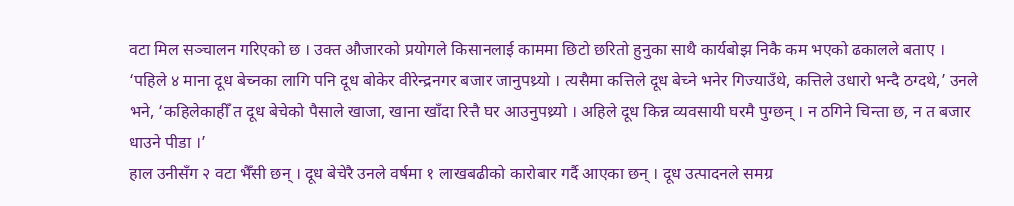वटा मिल सञ्चालन गरिएको छ । उक्त औजारको प्रयोगले किसानलाई काममा छिटो छरितो हुनुका साथै कार्यबोझ निकै कम भएको ढकालले बताए ।
‘पहिले ४ माना दूध बेच्नका लागि पनि दूध बोकेर वीरेन्द्रनगर बजार जानुपथ्र्यो । त्यसैमा कत्तिले दूध बेच्ने भनेर गिज्याउँथे, कत्तिले उधारो भन्दै ठग्दथे,’ उनले भने, ‘कहिलेकाहीँ त दूध बेचेको पैसाले खाजा, खाना खाँदा रित्तै घर आउनुपथ्र्यो । अहिले दूध किन्न व्यवसायी घरमै पुग्छन् । न ठगिने चिन्ता छ, न त बजार धाउने पीडा ।’
हाल उनीसँग २ वटा भैँसी छन् । दूध बेचेरै उनले वर्षमा १ लाखबढीको कारोबार गर्दै आएका छन् । दूध उत्पादनले समग्र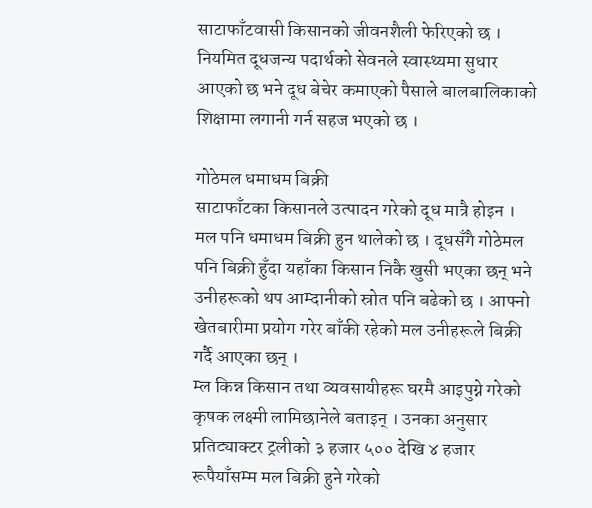साटाफाँटवासी किसानको जीवनशैली फेरिएको छ । नियमित दूधजन्य पदार्थको सेवनले स्वास्थ्यमा सुधार आएको छ भने दूध बेचेर कमाएको पैसाले बालबालिकाको शिक्षामा लगानी गर्न सहज भएको छ ।

गोठेमल धमाधम बिक्री
साटाफाँटका किसानले उत्पादन गरेको दूध मात्रै होइन । मल पनि धमाधम बिक्री हुन थालेको छ । दूधसँगै गोठेमल पनि बिक्री हुँदा यहाँका किसान निकै खुसी भएका छन् भने उनीहरूको थप आम्दानीको स्रोत पनि बढेको छ । आफ्नो खेतबारीमा प्रयोग गरेर बाँकी रहेको मल उनीहरूले बिक्री गर्दै आएका छन् ।
म्ल किन्न किसान तथा व्यवसायीहरू घरमै आइपुग्ने गरेको कृषक लक्ष्मी लामिछानेले बताइन् । उनका अनुसार प्रतिट्याक्टर ट्रलीको ३ हजार ५०० देखि ४ हजार रूपैयाँसम्म मल बिक्री हुने गरेको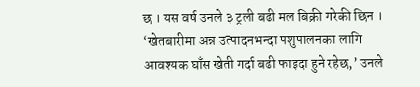छ । यस वर्ष उनले ३ ट्रली बढी मल बिक्री गरेकी छिन । ‘खेतबारीमा अन्न उत्पादनभन्दा पशुपालनका लागि आवश्यक घाँस खेती गर्दा बढी फाइदा हुने रहेछ,’ उनले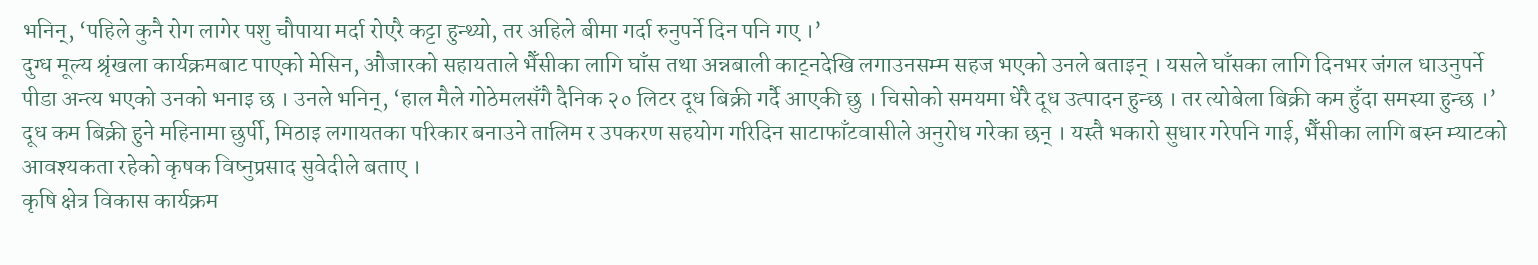भनिन्, ‘पहिले कुनै रोग लागेर पशु चौपाया मर्दा रोएरै कट्टा हुन्थ्यो, तर अहिले बीमा गर्दा रुनुपर्ने दिन पनि गए ।’
दुग्ध मूल्य श्रृंखला कार्यक्रमबाट पाएको मेसिन, औजारको सहायताले भैँसीका लागि घाँस तथा अन्नबाली काट्नदेखि लगाउनसम्म सहज भएको उनले बताइन् । यसले घाँसका लागि दिनभर जंगल धाउनुपर्ने पीडा अन्त्य भएको उनको भनाइ छ । उनले भनिन्, ‘हाल मैले गोठेमलसँगै दैनिक २० लिटर दूध बिक्री गर्दै आएकी छु । चिसोको समयमा धेरै दूध उत्पादन हुन्छ । तर त्योबेला बिक्री कम हुँदा समस्या हुन्छ ।’
दूध कम बिक्री हुने महिनामा छुर्पी, मिठाइ लगायतका परिकार बनाउने तालिम र उपकरण सहयोग गरिदिन साटाफाँटवासीले अनुरोध गरेका छन् । यस्तै भकारो सुधार गरेपनि गाई, भैँसीका लागि बस्न म्याटको आवश्यकता रहेको कृषक विष्नुप्रसाद सुवेदीले बताए ।
कृषि क्षेत्र विकास कार्यक्रम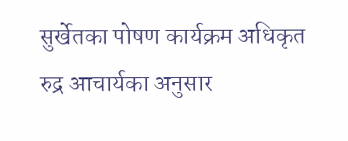सुर्खेतका पोषण कार्यक्रम अधिकृत रुद्र आचार्यका अनुसार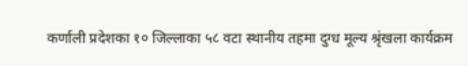कर्णाली प्रदेशका १० जिल्लाका ५८ वटा स्थानीय तहमा दुग्ध मूल्य श्रृंखला कार्यक्रम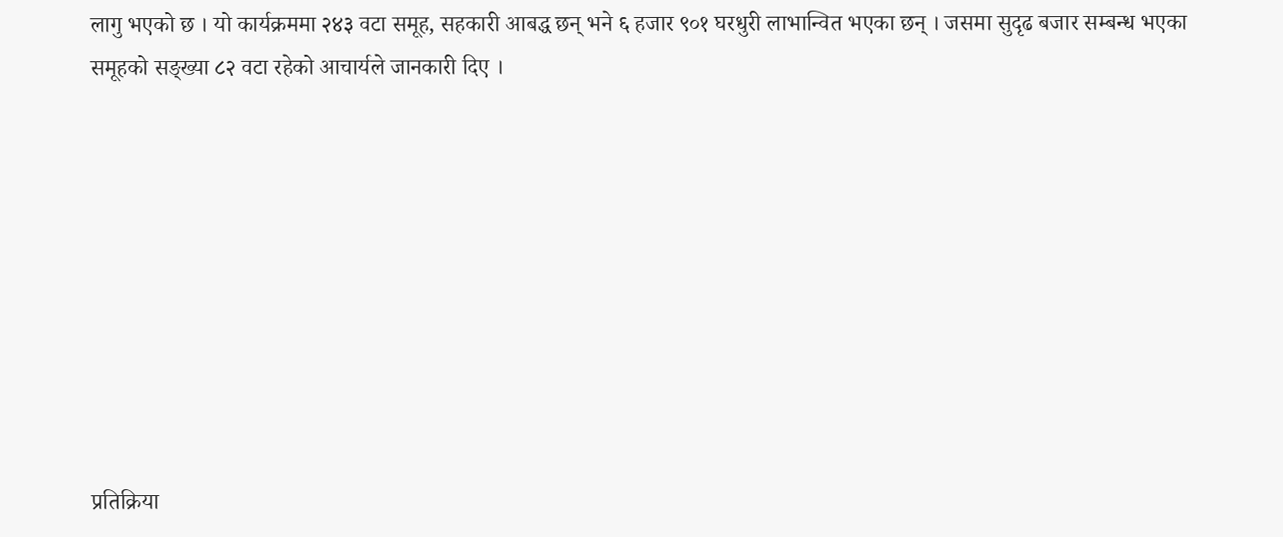लागु भएको छ । यो कार्यक्रममा २४३ वटा समूह, सहकारी आबद्ध छन् भने ६ हजार ९०१ घरधुरी लाभान्वित भएका छन् । जसमा सुदृढ बजार सम्बन्ध भएका समूहको सङ्ख्या ८२ वटा रहेको आचार्यले जानकारी दिए ।









प्रतिक्रिया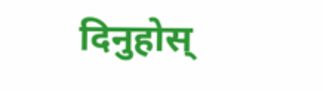दिनुहोस्